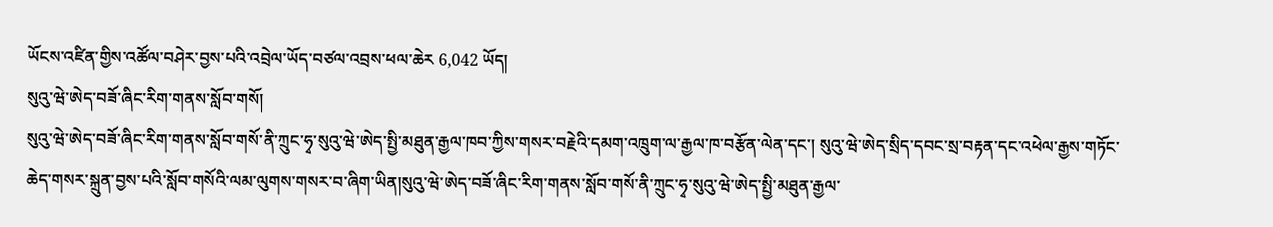ཡོངས་འཛིན་གྱིས་འཚོལ་བཤེར་བྱས་པའི་འབྲེལ་ཡོད་བཙལ་འབྲས་ཕལ་ཆེར 6,042 ཡོད།
སུའུ་ཝེ་ཨེད་བཟོ་ཞིང་རིག་གནས་སློབ་གསོ།
སུའུ་ཝེ་ཨེད་བཟོ་ཞིང་རིག་གནས་སློབ་གསོ་ནི་ཀྲུང་ཧྭ་སུའུ་ཝེ་ཨེད་སྤྱི་མཐུན་རྒྱལ་ཁབ་ཀྱིས་གསར་བརྗེའི་དམག་འཁྲུག་ལ་རྒྱལ་ཁ་བརྩོན་ལེན་དང་། སུའུ་ཝེ་ཨེད་སྲིད་དབང་སྲ་བརྟན་དང་འཕེལ་རྒྱས་གཏོང་ཆེད་གསར་སྐྲུན་བྱས་པའི་སློབ་གསོའི་ལམ་ལུགས་གསར་བ་ཞིག་ཡིན།སུའུ་ཝེ་ཨེད་བཟོ་ཞིང་རིག་གནས་སློབ་གསོ་ནི་ཀྲུང་ཧྭ་སུའུ་ཝེ་ཨེད་སྤྱི་མཐུན་རྒྱལ་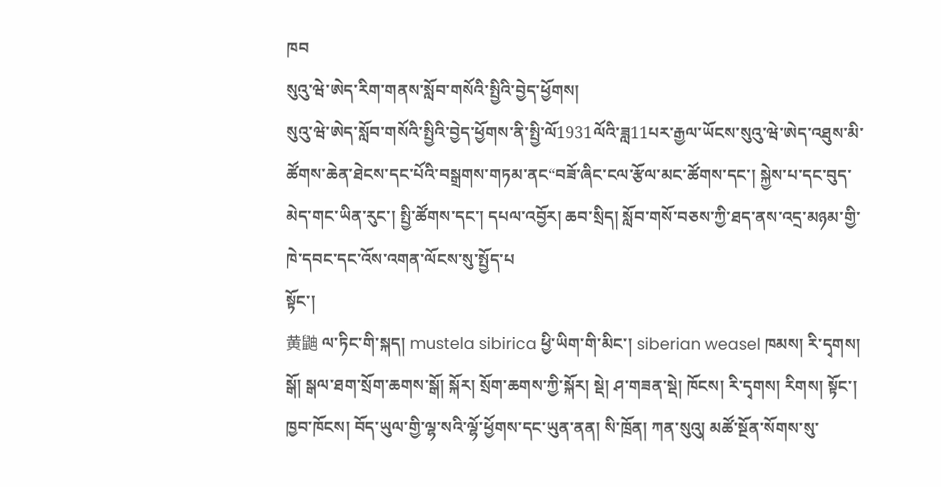ཁབ
སུའུ་ཝེ་ཨེད་རིག་གནས་སློབ་གསོའི་སྤྱིའི་བྱེད་ཕྱོགས།
སུའུ་ཝེ་ཨེད་སློབ་གསོའི་སྤྱིའི་བྱེད་ཕྱོགས་ནི་སྤྱི་ལོ1931ལོའི་ཟླ11པར་རྒྱལ་ཡོངས་སུའུ་ཝེ་ཨེད་འཐུས་མི་ཚོགས་ཆེན་ཐེངས་དང་པོའི་བསྒྲགས་གཏམ་ནང“བཟོ་ཞིང་ངལ་རྩོལ་མང་ཚོགས་དང་། སྐྱེས་པ་དང་བུད་མེད་གང་ཡིན་རུང་། སྤྱི་ཚོགས་དང་། དཔལ་འབྱོར། ཆབ་སྲིད། སློབ་གསོ་བཅས་ཀྱི་ཐད་ནས་འདྲ་མཉམ་གྱི་ཁེ་དབང་དང་འོས་འགན་ལོངས་སུ་སྤྱོད་པ
སྟོང་།
黄鼬 ལ་ཏིང་གི་སྐད། mustela sibirica ཕྱི་ཡིག་གི་མིང་། siberian weasel ཁམས། རི་དྭགས། སྒོ། སྒལ་ཐག་སྲོག་ཆགས་སྒོ། སྐོར། སྲོག་ཆགས་ཀྱི་སྐོར། སྡེ། ཤ་གཟན་སྡེ། ཁོངས། རི་དྭགས། རིགས། སྟོང་། ཁྱབ་ཁོངས། བོད་ཡུལ་གྱི་ལྷ་སའི་ལྷོ་ཕྱོགས་དང་ཡུན་ནན། སི་ཁྲོན། ཀན་སུའུ། མཚོ་སྔོན་སོགས་སུ་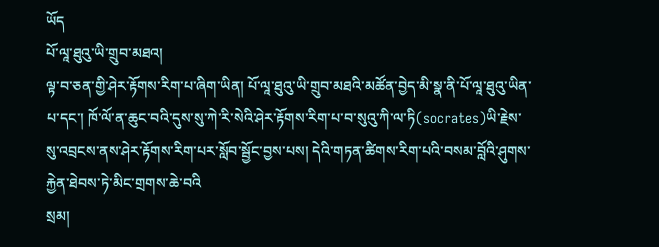ཡོད
པོ་ལཱ་ཐུའུ་ཡི་གྲུབ་མཐའ།
ལྟ་བ་ཅན་གྱི་ཤེར་རྟོགས་རིག་པ་ཞིག་ཡིན། པོ་ལཱ་ཐུའུ་ཡི་གྲུབ་མཐའི་མཚོན་བྱེད་མི་སྣ་ནི་པོ་ལཱ་ཐུའུ་ཡིན་པ་དང་། ཁོ་ལོ་ན་ཆུང་བའི་དུས་སུ་ཀེ་རི་སེའི་ཤེར་རྟོགས་རིག་པ་བ་སུའུ་ཀི་ལ་ཏི(socrates)ཡི་རྗེས་སུ་འབྲངས་ནས་ཤེར་རྟོགས་རིག་པར་སློབ་སྦྱོང་བྱས་པས། དེའི་གཏན་ཚིགས་རིག་པའི་བསམ་བློའི་ཤུགས་རྐྱེན་ཐེབས་ཏེ་མིང་གྲགས་ཆེ་བའི
སྲམ།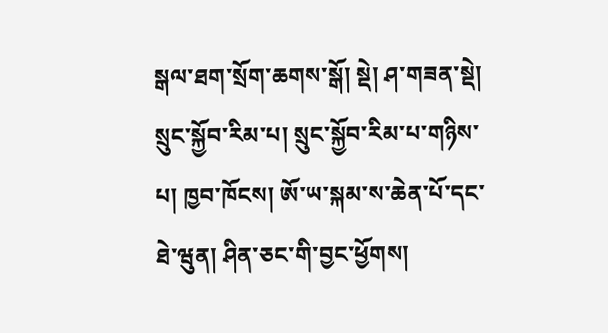སྒལ་ཐག་སྲོག་ཆགས་སྒོ། སྡེ། ཤ་གཟན་སྡེ། སྲུང་སྐྱོབ་རིམ་པ། སྲུང་སྐྱོབ་རིམ་པ་གཉིས་པ། ཁྱབ་ཁོངས། ཨོ་ཡ་སྐམ་ས་ཆེན་པོ་དང་ཐེ་ཝུན། ཤིན་ཅང་གི་བྱང་ཕྱོགས།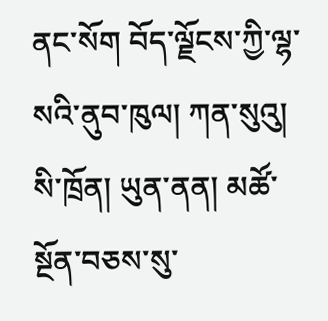ནང་སོག བོད་ལྗོངས་ཀྱི་ལྷ་སའི་ནུབ་ཁུལ། ཀན་སུའུ། སི་ཁྲོན། ཡུན་ནན། མཚོ་སྔོན་བཅས་སུ་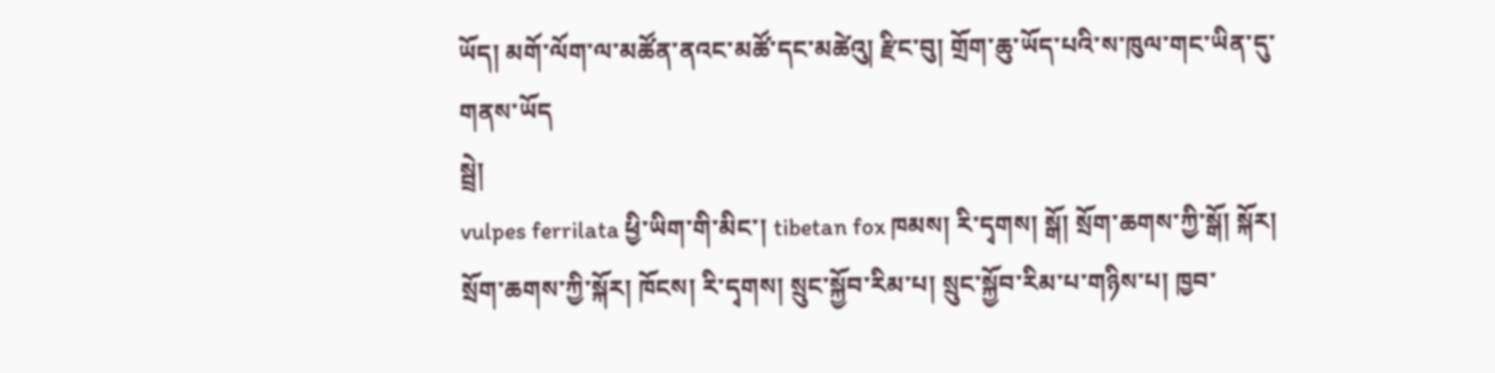ཡོད། མགོ་ལོག་ལ་མཚོན་ནའང་མཚོ་དང་མཚེའུ། རྫིང་བུ། གྲོག་ཆུ་ཡོད་པའི་ས་ཁུལ་གང་ཡིན་དུ་གནས་ཡོད
སྦྲེ།
vulpes ferrilata ཕྱི་ཡིག་གི་མིང་། tibetan fox ཁམས། རི་དྭགས། སྒོ། སྲོག་ཆགས་ཀྱི་སྒོ། སྐོར། སྲོག་ཆགས་ཀྱི་སྐོར། ཁོངས། རི་དྭགས། སྲུང་སྐྱོབ་རིམ་པ། སྲུང་སྐྱོབ་རིམ་པ་གཉིས་པ། ཁྱབ་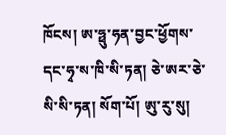ཁོངས། ཨ་ཧྥུ་ཧན་བྱང་ཕྱོགས་དང་ཧྭ་ས་ཁི་སི་ཏན། ཅེ་ཨར་ཅེ་སི་སི་ཏན། སོག་པོ། ཨུ་རུ་སུ།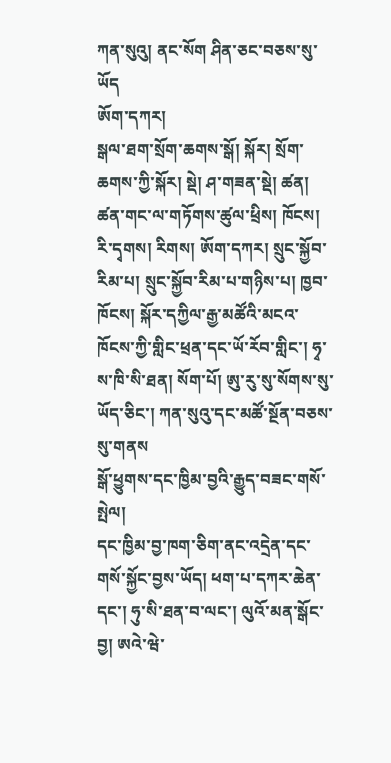ཀན་སུའུ། ནང་སོག ཤིན་ཅང་བཅས་སུ་ཡོད
ཨོག་དཀར།
སྒལ་ཐག་སྲོག་ཆགས་སྒོ། སྐོར། སྲོག་ཆགས་ཀྱི་སྐོར། སྡེ། ཤ་གཟན་སྡེ། ཚན། ཚན་གང་ལ་གཏོགས་ཚུལ་ཕྲིས། ཁོངས། རི་དྭགས། རིགས། ཨོག་དཀར། སྲུང་སྐྱོབ་རིམ་པ། སྲུང་སྐྱོབ་རིམ་པ་གཉིས་པ། ཁྱབ་ཁོངས། སྐོར་དཀྱིལ་རྒྱ་མཚོའི་མངའ་ཁོངས་ཀྱི་གླིང་ཕྲན་དང་ཡོ་རོབ་གླིང་། ཧྭ་ས་ཁི་སི་ཐན། སོག་པོ། ཨུ་རུ་སུ་སོགས་སུ་ཡོད་ཅིང་། ཀན་སུའུ་དང་མཚོ་སྔོན་བཅས་སུ་གནས
སྒོ་ཕྱུགས་དང་ཁྱིམ་བྱའི་རྒྱུད་བཟང་གསོ་སྤེལ།
དང་ཁྱིམ་བྱ་ཁག་ཅིག་ནང་འདྲེན་དང་གསོ་སྐྱོང་བྱས་ཡོད། ཕག་པ་དཀར་ཆེན་དང་། ཧུ་སི་ཐན་བ་ལང་། ལུའོ་མན་སྒོང་བྱ། ཨའེ་ཝེ་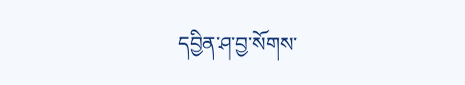དབྱིན་ཤ་བྱ་སོགས་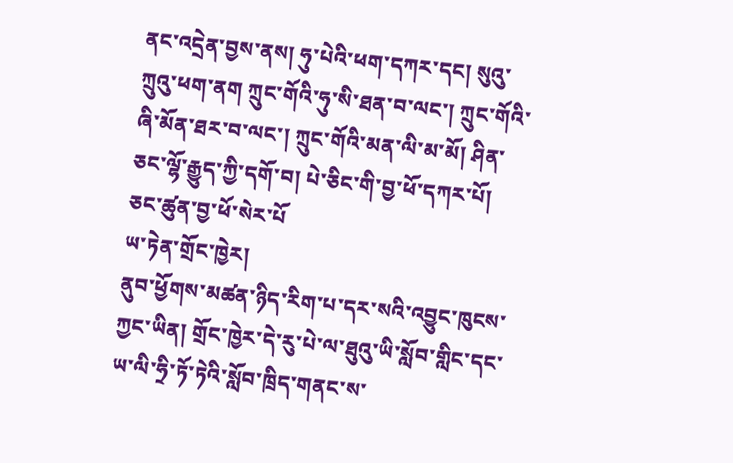ནང་འདྲེན་བྱས་ནས། ཧུ་པེའི་ཕག་དཀར་དང། སུའུ་ཀྲུའུ་ཕག་ནག ཀྲུང་གོའི་ཧུ་སི་ཐན་བ་ལང་། ཀྲུང་གོའི་ཞི་མོན་ཐར་བ་ལང་། ཀྲུང་གོའི་མན་ལི་མ་མོ། ཤིན་ཅང་ལྷོ་རྒྱུད་ཀྱི་དགོ་བ། པེ་ཅིང་གི་བྱ་ཕོ་དཀར་པོ། ཅང་ཚུན་བྱ་ཕོ་སེར་པོ
ཡ་ཏེན་གྲོང་ཁྱེར།
ནུབ་ཕྱོགས་མཚན་ཉིད་རིག་པ་དར་སའི་འབྱུང་ཁུངས་ཀྱང་ཡིན། གྲོང་ཁྱེར་དེ་རུ་པེ་ལ་ཐུའུ་ཡི་སློབ་གླིང་དང་ཡ་ལི་ཧྲི་ཏོ་ཏེའི་སློབ་ཁྲིད་གནང་ས་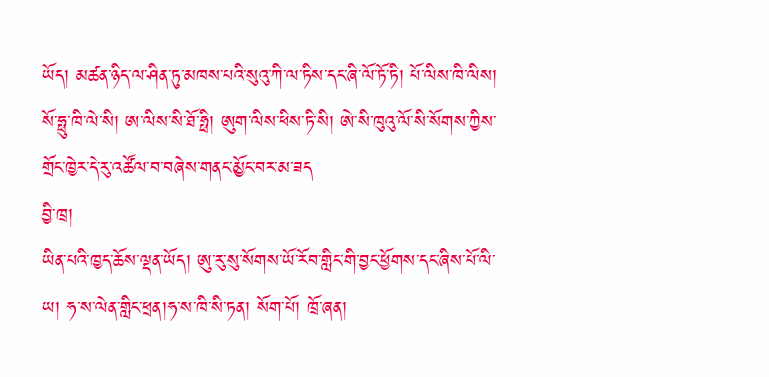ཡོད། མཚན་ཉིད་ལ་ཤིན་ཏུ་མཁས་པའི་སུའུ་ཀི་ལ་ཏིས་དང་ཞི་ལོ་ཏོ་ཏི། པོ་ལིས་ཁི་ལིས། སོ་ཧྥུ་ཁི་ལེ་སི། ཨ་ལིས་སི་ཐོ་ཧྥི། ཨུག་ལིས་ཕིས་ཏི་སི། ཨེ་སི་ཁུའུ་ལོ་སི་སོགས་ཀྱིས་གྲོང་ཁྱེར་དེ་རུ་འཚོལ་བ་བཞེས་གནང་མྱོང་བར་མ་ཟད
བྱི་ཁྲ།
ཡིན་པའི་ཁྱད་ཆོས་ལྡན་ཡོད། ཨུ་རུ་སུ་སོགས་ཡོ་རོབ་གླིང་གི་བྱང་ཕྱོགས་དང་ཞིས་པོ་ལི་ཡ། ཧ་ས་ལེན་གླིང་ཕྲན།ཧ་ས་ཁི་སི་ཏན། སོག་པོ། ཁྲོ་ཞན།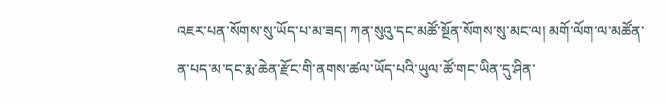འཇར་པན་སོགས་སུ་ཡོད་པ་མ་ཟད། ཀན་སུའུ་དང་མཚོ་སྔོན་སོགས་སུ་མང་ལ། མགོ་ལོག་ལ་མཚོན་ན་པད་མ་དང་རྨ་ཆེན་རྫོང་གི་ནགས་ཚལ་ཡོད་པའི་ཡུལ་ཚོ་གང་ཡིན་དུ་ཤིན་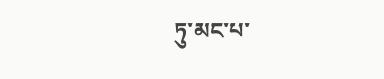ཏུ་མང་པ་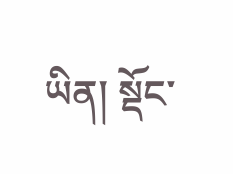ཡིན། སྡོང་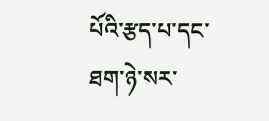པོའི་རྩད་པ་དང་ཐག་ཉེ་སར་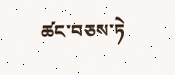ཚང་བཅས་ཏེ